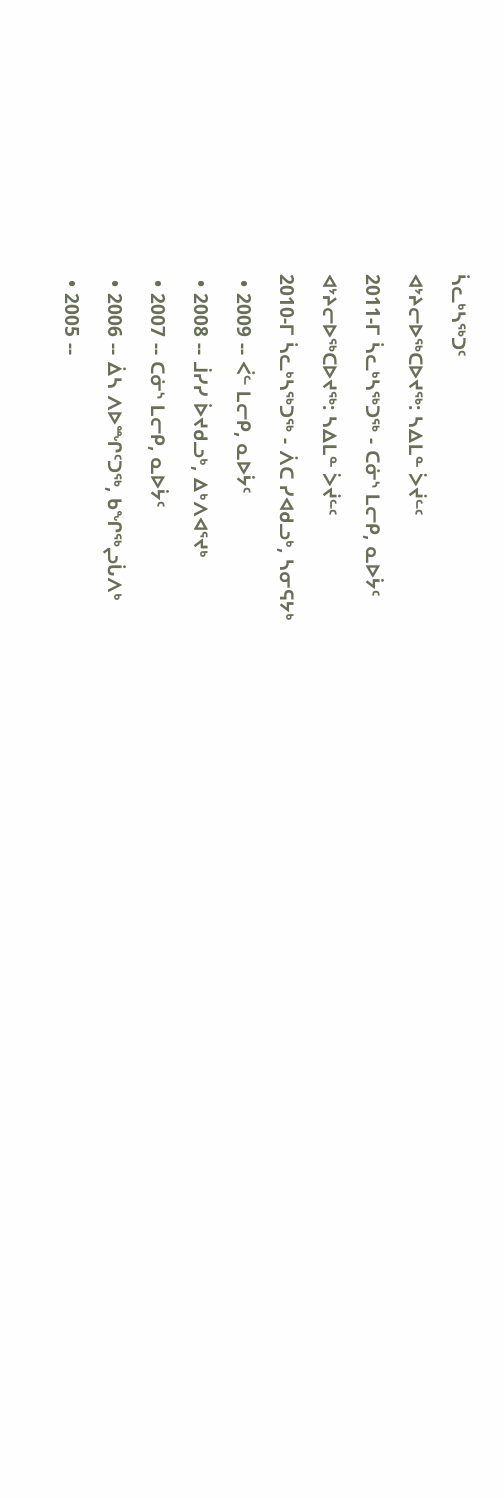ᓵᓚᒃᓴᖅᑐᑦ
ᐊᔾᔨᓕᐅᖅᑕᐅᔪᖅ: ᓴᐃᒪᓐ ᐴᔫᓪᑦ
2011-ᒥ ᓵᓚᒃᓴᖅᑐᖅ - ᑕᓃᔅ ᒪᓕᑭ, ᓇᐅᔮᑦ
ᐊᔾᔨᓕᐅᖅᑕᐅᔪᖅ: ᓴᐃᒪᓐ ᐴᔫᓪᑦ
2010-ᒥ ᓵᓚᒃᓴᖅᑐᖅ - ᐲᑕ ᓯᐊᑯᓗᒃ, ᓴᓂᕋᔭᒃ
 • 2009 -- ᐹᓪ ᒪᓕᑭ, ᓇᐅᔮᑦ
 • 2008 -- ᒨᓯᓯ ᐆᔪᑯᓗᒃ, ᐃᒃᐱᐊᕐᔪᒃ
 • 2007 -- ᑕᓃᔅ ᒪᓕᑭ, ᓇᐅᔮᑦ
 • 2006 -- ᐄᓴ ᐱᐅᙱᑦᑐᖅ, ᑲᖏᖅᖢᒑᐱᒃ
 • 2005 --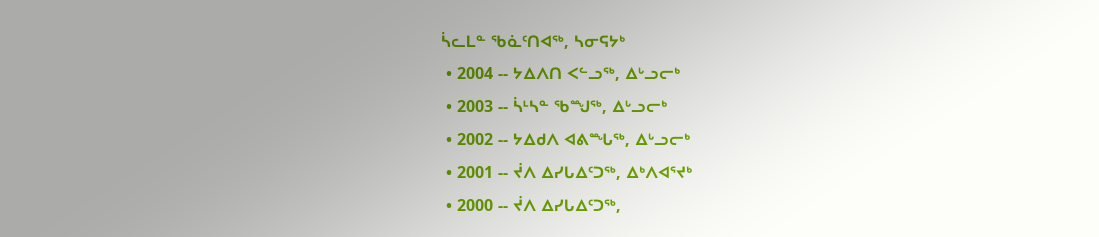ᓵᓚᒪᓐ ᖃᓈᑦᑎᐊᖅ, ᓴᓂᕋᔭᒃ
 • 2004 -- ᔭᐃᐱᑎ ᐸᓪᓗᖅ, ᐃᒡᓗᓕᒃ
 • 2003 -- ᓵᒻᓴᓐ ᖃᙳᖅ, ᐃᒡᓗᓕᒃ
 • 2002 -- ᔭᐃᑯᐱ ᐊᕕᙵᖅ, ᐃᒡᓗᓕᒃ
 • 2001 -- ᔫᐱ ᐃᓯᒐᐃᑦᑐᖅ, ᐃᒃᐱᐊᕐᔪᒃ
 • 2000 -- ᔫᐱ ᐃᓯᒐᐃᑦᑐᖅ,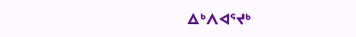ᐃᒃᐱᐊᕐᔪᒃ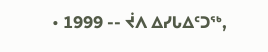• 1999 -- ᔫᐱ ᐃᓯᒐᐃᑦᑐᖅ,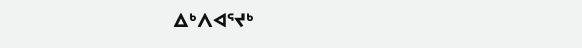ᐃᒃᐱᐊᕐᔪᒃ